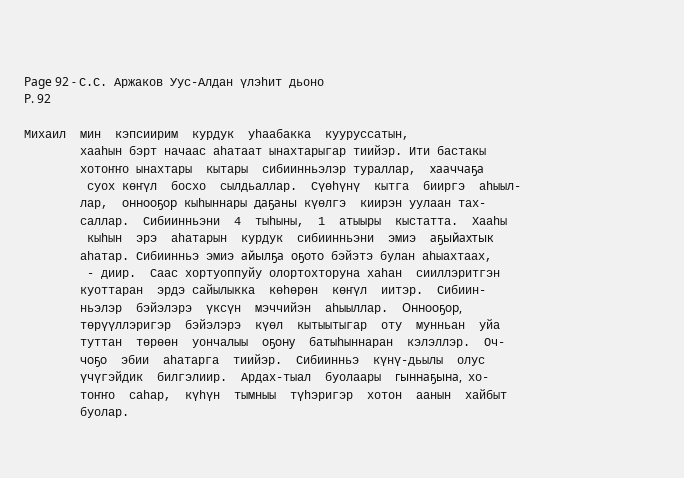Page 92 - С.С. Аржаков Уус-Алдан үлэһит дьоно
P. 92

Михаил  мин  кэпсиирим  курдук  уһаабакка  кууруссатын,
        хааһын бэрт начаас аһатаат ынахтарыгар тиийэр. Ити бастакы
        хотоҥҥо ынахтары  кытары  сибиинньэлэр тураллар,  хааччаҕа
         суох көҥүл  босхо  сылдьаллар.  Сүөһүнү  кытга  бииргэ  аһыыл-
        лар,  оннооҕор кыһыннары даҕаны күөлгэ  киирэн уулаан тах-
        саллар.  Сибиинньэни  4  тыһыны,  1  атыыры  кыстатта.  Хааһы
         кыһын  эрэ  аһатарын  курдук  сибиинньэни  эмиэ  аҕыйахтык
        аһатар. Сибиинньэ эмиэ айылҕа оҕото бэйэтэ булан аһыахтаах,
         - диир.  Саас хортуоппуйу олортохторуна хаһан  сииллэритгэн
        куоттаран  эрдэ сайылыкка  көһөрөн  көҥүл  иитэр.  Сибиин-
        ньэлэр  бэйэлэрэ  үксүн  мэччийэн  аһыыллар.  Оннооҕор,
        төрүүллэригэр  бэйэлэрэ  күөл  кытыытыгар  оту  мунньан  уйа
        туттан  төрөөн  уончалыы  оҕону  батыһыннаран  кэлэллэр.  Оч-
        чоҕо  эбии  аһатарга  тиийэр.  Сибиинньэ  күнү-дьылы  олус
        үчүгэйдик  билгэлиир.  Ардах-тыал  буолаары  гыннаҕына,  хо-
        тоҥҥо  саһар,  күһүн  тымныы  түһэригэр  хотон  аанын  хайбыт
        буолар.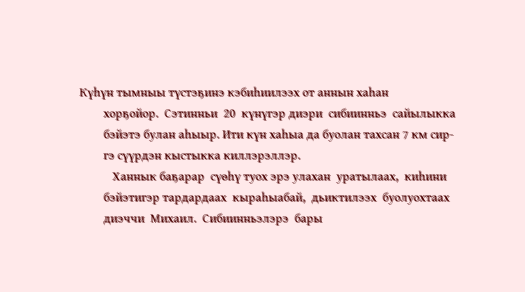Күһүн тымныы түстэҕинэ кэбиһиилээх от аннын хаһан
        хорҕойор.  Сэтинньи  20  күнүгэр диэри  сибиинньэ  сайылыкка
        бэйэтэ булан аһыыр. Ити күн хаһыа да буолан тахсан 7 км сир-
        гэ сүүрдэн кыстыкка киллэрэллэр.
           Ханнык баҕарар  сүөһү туох эрэ улахан  уратылаах,  киһини
        бэйэтигэр тардардаах  кыраһыабай,  дьиктилээх  буолуохтаах
        диэччи  Михаил.  Сибиинньэлэрэ  бары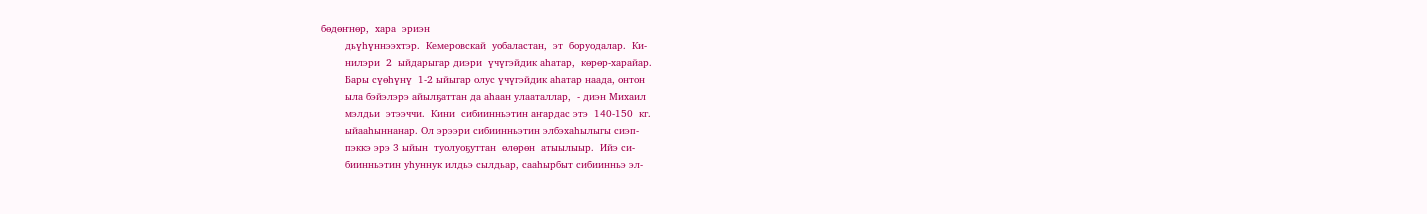бөдөҥнөр,  хара  эриэн
        дьүһүннээхтэр.  Кемеровскай  уобаластан,  эт  боруодалар.  Ки-
        нилэри  2  ыйдарыгар диэри  үчүгэйдик аһатар,  көрөр-харайар.
        Бары сүөһүнү  1-2 ыйыгар олус үчүгэйдик аһатар наада, онтон
        ыла бэйэлэрэ айылҕаттан да аһаан улааталлар,  - диэн Михаил
        мэлдьи  этээччи.  Кини  сибиинньэтин аҥардас этэ  140-150  кг.
        ыйааһыннанар. Ол эрээри сибиинньэтин элбэхаһылыгы сиэп-
        пэккэ эрэ 3 ыйын  туолуоҕуттан  өлөрөн  атыылыыр.  Ийэ си-
        биинньэтин уһуннук илдьэ сылдьар, сааһырбыт сибиинньэ эл-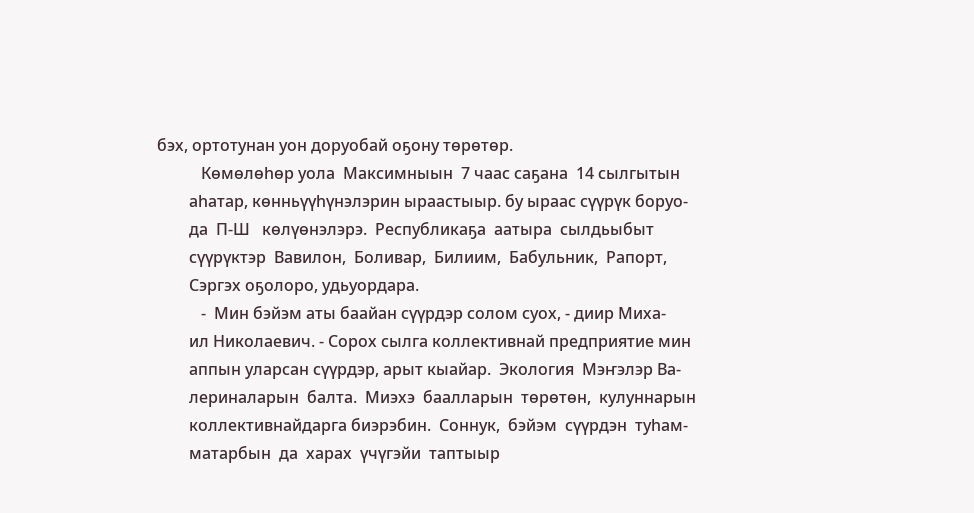бэх, ортотунан уон доруобай оҕону төрөтөр.
           Көмөлөһөр уола  Максимныын  7 чаас саҕана  14 сылгытын
        аһатар, көнньүүһүнэлэрин ыраастыыр. бу ыраас сүүрүк боруо-
        да  П-Ш   көлүөнэлэрэ.  Республикаҕа  аатыра  сылдьыбыт
        сүүрүктэр  Вавилон,  Боливар,  Билиим,  Бабульник,  Рапорт,
        Сэргэх оҕолоро, удьуордара.
           -  Мин бэйэм аты баайан сүүрдэр солом суох, - диир Миха-
        ил Николаевич. - Сорох сылга коллективнай предприятие мин
        аппын уларсан сүүрдэр, арыт кыайар.  Экология  Мэҥэлэр Ва-
        лериналарын  балта.  Миэхэ  баалларын  төрөтөн,  кулуннарын
        коллективнайдарга биэрэбин.  Соннук,  бэйэм  сүүрдэн  туһам-
        матарбын  да  харах  үчүгэйи  таптыыр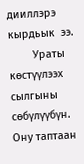дииллэрэ  кырдьык  ээ.
        Ураты  көстүүлээх сылгыны сөбүлүүбүн.  Ону таптаан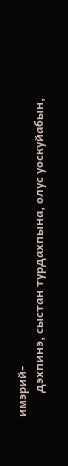имэрий-
        дэхпинэ, сыстан турдахпына, олус уоскуйабын,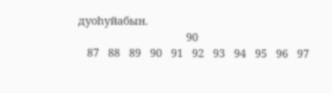дуоһуйабын.
                                    90
   87   88   89   90   91   92   93   94   95   96   97